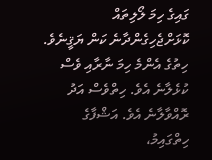ގައިގެ ހިމަ ލޯލިތައް ކޮޅަށްޖެހިގެންދާނެ ކަން ޔަޤީނެވެ. ހިތުގެ އެންމެ ހިމަ ނާރާއި ވެސް ކުޅެލާނެ އެވެ. ހިތްވެސް އަދު ރޮއްވާލާނެ އެވެ. އަޝްފާގެ ހިތްގައިމު،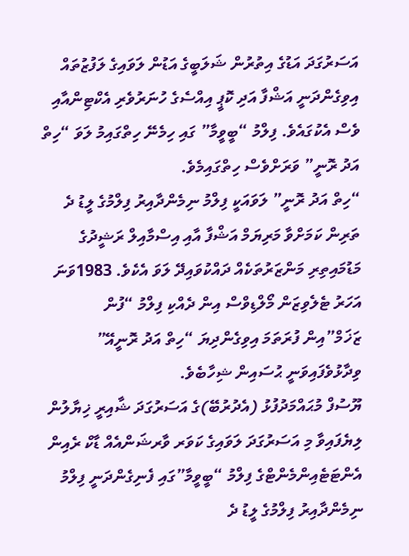އަސަރުގަދަ އަޑުގެ އިތުރުން ޝަލަބީގެ އަޑުން ލަވައިގެ ލަފުޒުތައް އިވިގެންދަނީ އަޝްފާ އަދި ކޮޕީ އިއްސެގެ ހުނަރުވެރި އެކްޓިންއާއި ވެސް އެކުގައެވެ. ފިލްމު “ބީވީމާ” ގައި ހިމެނޭ ހިތްގައިމު ލަވަ “ހިތް އަދު ރޮނީ” ވަރަށްވެސް ހިތްގައިމެވެ.
“ހިތް އަދު ރޮނީ” ލަވައަކީ ފިލްމު ނިމެންދާއިރު ފިލްމުގެ ލީޑު ދެ ތަރިން ކަމަށްވާ މަރިޔަމް އަޝްފާ އާއި އިސްމާއިލް ރަޝީދުގެ މަޑުމައިތިރި މަންޒަރުތަކެއް ދައްކުވައިދޭ ލަވަ އެކެވެ. 1983ވަނަ އަހަރު ޓެލެވިޒަން މޯލްޑިވްސް އިން ދެއްކި ފިލްމު “ފުން ޒަޚަމް”އިން ފުރަތަމަ އިވިގެންދިޔަ “ހިތް އަދު ރޮނީއޭ” ވިދާޅުވެފައިވަނީ ޙުސައިން ޝިހާބެވެ.
ޔޫސުފް މުޙައްމަދުފުޅު (އެދުރުބޭ)ގެ އަސަރުގަދަ ޝާއިރީ ޚިޔާލުން ލިޔެފައިވާ މި އަސަރުގަދަ ލަވައިގެ ކަވަރ ވާރޝަންއެއް ޑާކް ރެއިން އެންޓަޓެއިންމެންޓްގެ ފިލްމު “ބީވީމާ”ގައި ފެނިގެންދަނީ ފިލްމު ނިމެންދާއިރު ފިލްމުގެ ލީޑު ދެ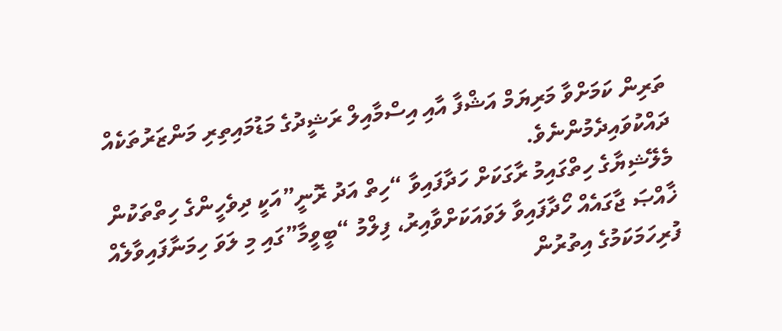ތަރިން ކަމަށްވާ މަރިޔަމް އަޝްފާ އާއި އިސްމާއިލް ރަޝީދުގެ މަޑުމައިތިރި މަންޒަރުތަކެއް ދައްކުވައިދެމުންނެވެ.
މެލޭޝިޔާގެ ހިތްގައިމު ރާގަކަށް ހަދާފައިވާ “ހިތް އަދު ރޮނީ”އަކީ ދިވެހީންގެ ހިތްތަކުން ޚާއްޞަ ޖާގައެއް ހޯދާފައިވާ ލަވައަކަށްވާއިރު، ފިލްމު “ބީވީމާ”ގައި މި ލަވަ ހިމަނާފައިވާލެއް ފުރިހަމަކަމުގެ އިތުރުން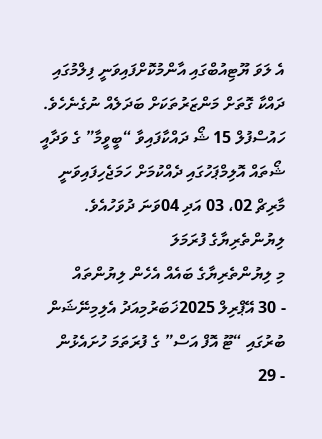އެ ލަވަ ޔޫޓިއުބްގައި އާންމުކޮށްފައިވަނީ ފިލްމުގައި ދައްކާ ގޮތަށް މަންޒަރުތަކަށް ބަދަލެއް ނުގެނެހެވެ.
ހައުސްފުލް 15 ޝޯ ދައްކާފައިވާ “ބީވީމާ” ގެ ވަދާއީ ޝޯތައް އޮލިމްޕަހުގައި ދެއްކުމަށް ހަމަޖެހިފައިވަނީ މާރިޗް 02، 03 އަދި 04ވަނަ ދުވަހުއެވެ.
ލިޔުންތެރިޔާގެ ފުރަމަލަ
މި ލިޔުންތެރިޔާގެ ބައެއް އެހެން ލިޔުންތައް
- 30 އޭޕްރިލް 2025ޚަބަރުމިއަދު އެލިމިނޭޝަން ބުރުގައި “ޓޫ އޮފް އަސް” ގެ ފުރަތަމަ ހުށައެޅުން
- 29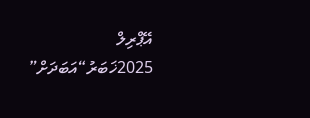އޭޕްރިލް 2025ޚަބަރު“އަބަދަށް”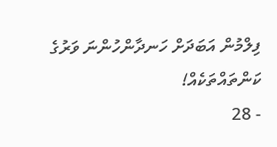ފިލްމުން އަބަދަށް ހަނދާންހުންނަ ވަރުގެ ކަންތައްތަކެއް!
- 28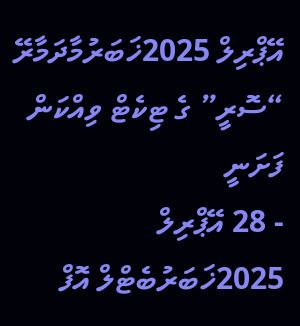އޭޕްރިލް 2025ޚަބަރުމާދަމާރޭ “ސޮރީ” ގެ ޓިކެޓް ވިއްކަން ފަށަނީ
- 28 އޭޕްރިލް 2025ޚަބަރުބެޓްލް އޮފް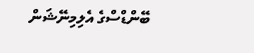ބޭންޑްސްގެ އެލިމިނޭޝަން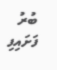ބުރު ފަށައިފި